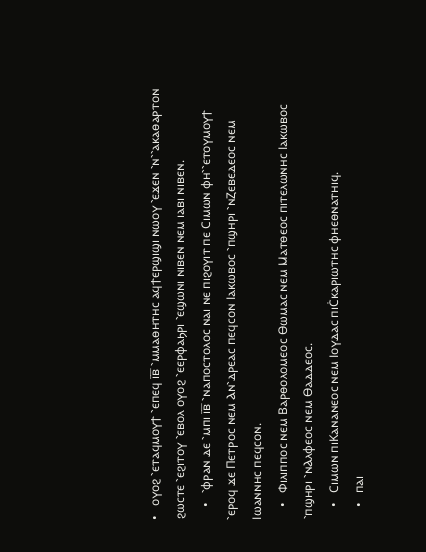•   ⲟⲩⲟϩ ⳿ⲉⲧⲁϥⲙⲟⲩϯ ⳿ⲉⲡⲉϥ ⲓ̅ⲃ̅ ⳿ⲙⲙⲁⲑⲏⲧⲏⲥ ⲁϥϯⲉⲣϣⲓϣⲓ ⲛⲱⲟⲩ ⳿ⲉϫⲉⲛ ⳿ⲛ⳿⳿ⲁⲕⲁⲑⲁⲣⲧⲟⲛ ϩⲱⲥⲧⲉ ⳿ⲉϩⲓⲧⲟⲩ ⳿ⲉⲃⲟⲗ ⲟⲩⲟϩ ⳿ⲉⲉⲣⲫⲁϧⲣⲓ ⳿ⲉϣⲱⲛⲓ ⲛⲓⲃⲉⲛ ⲛⲉⲙ ⲓⲁⲃⲓ ⲛⲓⲃⲉⲛ.
    •   ⳿ⲫⲣⲁⲛ ⲇⲉ ⳿ⲙⲡⲓ ⲓ̅ⲃ̅ ⳿ⲛⲁⲡⲟⲥⲧⲟⲗⲟⲥ ⲛⲁⲓ ⲛⲉ ⲡⲓϩⲟⲩⲓⲧ ⲡⲉ Ⲥⲓⲙⲱⲛ ⲫⲏ⳿⳿ⲉⲧⲟⲩⲙⲟⲩϯ ⳿ⲉⲣⲟϥ ϫⲉ Ⲡⲉⲧⲣⲟⲥ ⲛⲉⲙ Ⲁⲛ⳿ⲇⲣⲉⲁⲥ ⲡⲉϥⲥⲟⲛ Ⲓⲁⲕⲱⲃⲟⲥ ⳿ⲡϣⲏⲣⲓ ⳿ⲛⲌⲉⲃⲉⲇⲉⲟⲥ ⲛⲉⲙ Ⲓⲱⲁⲛⲛⲏⲥ ⲡⲉϥⲥⲟⲛ.
    •   Ⲫⲓⲗⲓⲡⲡⲟⲥ ⲛⲉⲙ Ⲃⲁⲣⲑⲟⲗⲟⲙⲉⲟⲥ Ⲑⲱⲙⲁⲥ ⲛⲉⲙ Ⲙⲁⲧⲑⲉⲟⲥ ⲡⲓⲧⲉⲗⲱⲛⲏⲥ Ⲓⲁⲕⲱⲃⲟⲥ ⳿ⲡϣⲏⲣⲓ ⳿ⲛⲀⲗⲫⲉⲟⲥ ⲛⲉⲙ Ⲑⲁⲇⲇⲉⲟⲥ.
    •   Ⲥⲓⲙⲱⲛ ⲡⲓⲔⲁⲛⲁⲛⲉⲟⲥ ⲛⲉⲙ Ⲓⲟⲩⲇⲁⲥ ⲡⲓⲤ̇ⲕⲁⲣⲓⲱⲧⲏⲥ ⲫⲏⲉⲑⲛⲁⲧⲏⲓϥ.
    •   ⲡⲁⲓ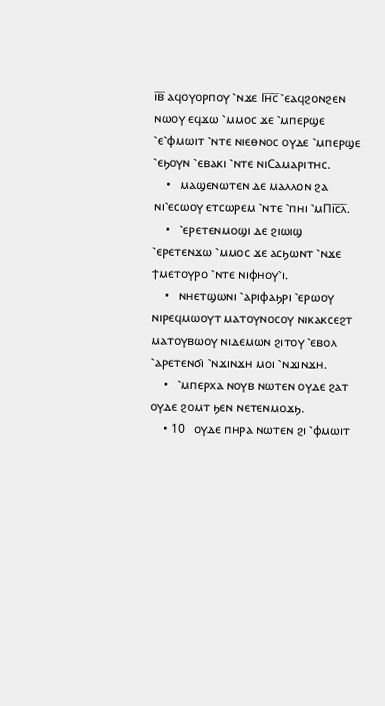ⲓ̅ⲃ̅ ⲁϥⲟⲩⲟⲣⲡⲟⲩ ⳿ⲛϫⲉ Ⲓⲏ̅ⲥ̅ ⳿ⲉⲁϥϩⲟⲛϩⲉⲛ ⲛⲱⲟⲩ ⲉϥϫⲱ ⳿ⲙⲙⲟⲥ ϫⲉ ⳿ⲙⲡⲉⲣϣⲉ ⳿ⲉ⳿ⲫⲙⲱⲓⲧ ⳿ⲛⲧⲉ ⲛⲓⲉⲑⲛⲟⲥ ⲟⲩⲇⲉ ⳿ⲙⲡⲉⲣϣⲉ ⳿ⲉϧⲟⲩⲛ ⳿ⲉⲃⲁⲕⲓ ⳿ⲛⲧⲉ ⲛⲓⲤⲁⲙⲁⲣⲓⲧⲏⲥ.
    •   ⲙⲁϣⲉⲛⲱⲧⲉⲛ ⲇⲉ ⲙⲁⲗⲗⲟⲛ ϩⲁ ⲛⲓ⳿ⲉⲥⲱⲟⲩ ⲉⲧⲥⲱⲣⲉⲙ ⳿ⲛⲧⲉ ⳿ⲡⲏⲓ ⳿ⲙⲠⲓ̅ⲥ̅ⲗ̅.
    •   ⳿ⲉⲣⲉⲧⲉⲛⲙⲟϣⲓ ⲇⲉ ϩⲓⲱⲓϣ ⳿ⲉⲣⲉⲧⲉⲛϫⲱ ⳿ⲙⲙⲟⲥ ϫⲉ ⲁⲥϧⲱⲛⲧ ⳿ⲛϫⲉ ϯⲙⲉⲧⲟⲩⲣⲟ ⳿ⲛⲧⲉ ⲛⲓⲫⲏⲟⲩ⳿ⲓ.
    •   ⲛⲏⲉⲧϣⲱⲛⲓ ⳿ⲁⲣⲓⲫⲁϧⲣⲓ ⳿ⲉⲣⲱⲟⲩ ⲛⲓⲣⲉϥⲙⲱⲟⲩⲧ ⲙⲁⲧⲟⲩⲛⲟⲥⲟⲩ ⲛⲓⲕⲁⲕⲥⲉϩⲧ ⲙⲁⲧⲟⲩⲃⲱⲟⲩ ⲛⲓⲇⲉⲙⲱⲛ ϩⲓⲧⲟⲩ ⳿ⲉⲃⲟⲗ ⳿ⲁⲣⲉⲧⲉⲛϭⲓ ⳿ⲛϫⲓⲛϫⲏ ⲙⲟⲓ ⳿ⲛϫⲓⲛϫⲏ.
    •   ⳿ⲙⲡⲉⲣⲭⲁ ⲛⲟⲩⲃ ⲛⲱⲧⲉⲛ ⲟⲩⲇⲉ ϩⲁⲧ ⲟⲩⲇⲉ ϩⲟⲙⲧ ϧⲉⲛ ⲛⲉⲧⲉⲛⲙⲟϫϧ.
    • 10   ⲟⲩⲇⲉ ⲡⲏⲣⲁ ⲛⲱⲧⲉⲛ ϩⲓ ⳿ⲫⲙⲱⲓⲧ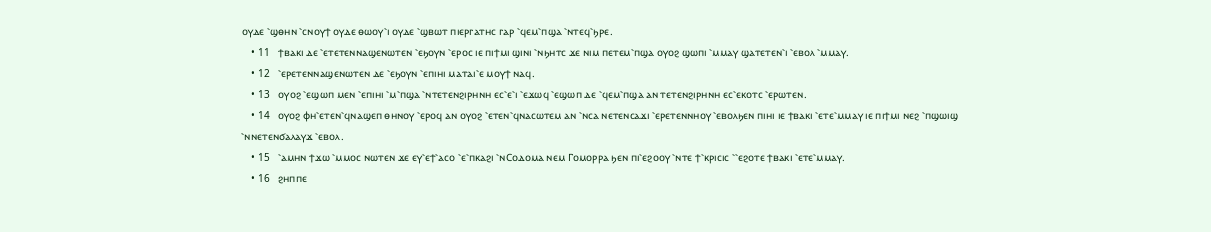ⲟⲩⲇⲉ ⳿ϣⲑⲏⲛ ⳿ⲥⲛⲟⲩϯ ⲟⲩⲇⲉ ⲑⲱⲟⲩ⳿ⲓ ⲟⲩⲇⲉ ⳿ϣⲃⲱⲧ ⲡⲓⲉⲣⲅⲁⲧⲏⲥ ⲅⲁⲣ ⳿ϥⲉⲙ⳿ⲡϣⲁ ⳿ⲛⲧⲉϥ⳿ϧⲣⲉ.
    • 11   ϯⲃⲁⲕⲓ ⲇⲉ ⳿ⲉⲧⲉⲧⲉⲛⲛⲁϣⲉⲛⲱⲧⲉⲛ ⳿ⲉϧⲟⲩⲛ ⳿ⲉⲣⲟⲥ ⲓⲉ ⲡⲓϯⲙⲓ ϣⲓⲛⲓ ⳿ⲛϧⲏⲧⲥ ϫⲉ ⲛⲓⲙ ⲡⲉⲧⲉⲙ⳿ⲡϣⲁ ⲟⲩⲟϩ ϣⲱⲡⲓ ⳿ⲙⲙⲁⲩ ϣⲁⲧⲉⲧⲉⲛ⳿ⲓ ⳿ⲉⲃⲟⲗ ⳿ⲙⲙⲁⲩ.
    • 12   ⳿ⲉⲣⲉⲧⲉⲛⲛⲁϣⲉⲛⲱⲧⲉⲛ ⲇⲉ ⳿ⲉϧⲟⲩⲛ ⳿ⲉⲡⲓⲏⲓ ⲙⲁⲧⲁⲓ⳿ⲉ ⲙⲟⲩϯ ⲛⲁϥ.
    • 13   ⲟⲩⲟϩ ⳿ⲉϣⲱⲡ ⲙⲉⲛ ⳿ⲉⲡⲓⲏⲓ ⳿ⲙ⳿ⲡϣⲁ ⳿ⲛⲧⲉⲧⲉⲛϩⲓⲣⲏⲛⲏ ⲉⲥ⳿ⲉ⳿ⲓ ⳿ⲉϫⲱϥ ⳿ⲉϣⲱⲡ ⲇⲉ ⳿ϥⲉⲙ⳿ⲡϣⲁ ⲁⲛ ⲧⲉⲧⲉⲛϩⲓⲣⲏⲛⲏ ⲉⲥ⳿ⲉⲕⲟⲧⲥ ⳿ⲉⲣⲱⲧⲉⲛ.
    • 14   ⲟⲩⲟϩ ⲫⲏ⳿ⲉⲧⲉⲛ⳿ϥⲛⲁϣⲉⲡ ⲑⲏⲛⲟⲩ ⳿ⲉⲣⲟϥ ⲁⲛ ⲟⲩⲟϩ ⳿ⲉⲧⲉⲛ⳿ϥⲛⲁⲥⲱⲧⲉⲙ ⲁⲛ ⳿ⲛⲥⲁ ⲛⲉⲧⲉⲛⲥⲁϫⲓ ⳿ⲉⲣⲉⲧⲉⲛⲛⲏⲟⲩ ⳿ⲉⲃⲟⲗϧⲉⲛ ⲡⲓⲏⲓ ⲓⲉ ϯⲃⲁⲕⲓ ⳿ⲉⲧⲉ⳿ⲙⲙⲁⲩ ⲓⲉ ⲡⲓϯⲙⲓ ⲛⲉϩ ⳿ⲡϣⲱⲓϣ ⳿ⲛⲛⲉⲧⲉⲛϭⲁⲗⲁⲩϫ ⳿ⲉⲃⲟⲗ.
    • 15   ⳿ⲁⲙⲏⲛ ϯϫⲱ ⳿ⲙⲙⲟⲥ ⲛⲱⲧⲉⲛ ϫⲉ ⲉⲩ⳿ⲉϯ⳿ⲁⲥⲟ ⳿ⲉ⳿ⲡⲕⲁϩⲓ ⳿ⲛⲤⲟⲇⲟⲙⲁ ⲛⲉⲙ Ⲅⲟⲙⲟⲣⲣⲁ ϧⲉⲛ ⲡⲓ⳿ⲉϩⲟⲟⲩ ⳿ⲛⲧⲉ ϯ⳿ⲕⲣⲓⲥⲓⲥ ⳿⳿ⲉϩⲟⲧⲉ ϯⲃⲁⲕⲓ ⳿ⲉⲧⲉ⳿ⲙⲙⲁⲩ.
    • 16   ϩⲏⲡⲡⲉ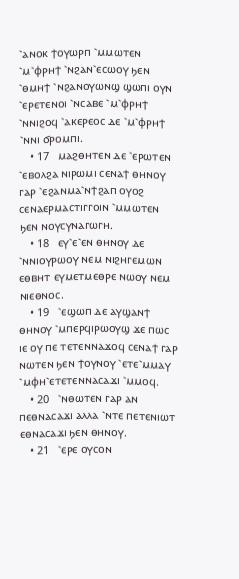⳿ⲁⲛⲟⲕ ϯⲟⲩⲱⲣⲡ ⳿ⲙⲙⲱⲧⲉⲛ ⳿ⲙ⳿ⲫⲣⲏϯ ⳿ⲛϩⲁⲛ⳿ⲉⲥⲱⲟⲩ ϧⲉⲛ ⳿ⲑⲙⲏϯ ⳿ⲛϩⲁⲛⲟⲩⲱⲛϣ ϣⲱⲡⲓ ⲟⲩⲛ ⳿ⲉⲣⲉⲧⲉⲛⲟⲓ ⳿ⲛⲥⲁⲃⲉ ⳿ⲙ⳿ⲫⲣⲏϯ ⳿ⲛⲛⲓϩⲟϥ ⳿ⲁⲕⲉⲣⲉⲟⲥ ⲇⲉ ⳿ⲙ⳿ⲫⲣⲏϯ ⳿ⲛⲛⲓ ϭⲣⲟⲙⲡⲓ.
    • 17   ⲙⲁϩⲑⲏⲧⲉⲛ ⲇⲉ ⳿ⲉⲣⲱⲧⲉⲛ ⳿ⲉⲃⲟⲗϩⲁ ⲛⲓⲣⲱⲙⲓ ⲥⲉⲛⲁϯ ⲑⲏⲛⲟⲩ ⲅⲁⲣ ⳿ⲉϩⲁⲛⲙⲁ⳿ⲛϯϩⲁⲡ ⲟⲩⲟϩ ⲥⲉⲛⲁⲉⲣⲙⲁⲥⲧⲓⲅⲅⲟⲓⲛ ⳿ⲙⲙⲱⲧⲉⲛ ϧⲉⲛ ⲛⲟⲩⲥⲩⲛⲁⲅⲱⲅⲏ.
    • 18   ⲉⲩ⳿ⲉ⳿ⲉⲛ ⲑⲏⲛⲟⲩ ⲇⲉ ⳿ⲛⲛⲓⲟⲩⲣⲱⲟⲩ ⲛⲉⲙ ⲛⲓϩⲏⲅⲉⲙⲱⲛ ⲉⲑⲃⲏⲧ ⲉⲩⲙⲉⲧⲙⲉⲑⲣⲉ ⲛⲱⲟⲩ ⲛⲉⲙ ⲛⲓⲉⲑⲛⲟⲥ.
    • 19   ⳿ⲉϣⲱⲡ ⲇⲉ ⲁⲩϣⲁⲛϯ ⲑⲏⲛⲟⲩ ⳿ⲙⲡⲉⲣϥⲓⲣⲱⲟⲩϣ ϫⲉ ⲡⲱⲥ ⲓⲉ ⲟⲩ ⲡⲉ ⲧⲉⲧⲉⲛⲛⲁϫⲟϥ ⲥⲉⲛⲁϯ ⲅⲁⲣ ⲛⲱⲧⲉⲛ ϧⲉⲛ ϯⲟⲩⲛⲟⲩ ⳿ⲉⲧⲉ⳿ⲙⲙⲁⲩ ⳿ⲙⲫⲏ⳿ⲉⲧⲉⲧⲉⲛⲛⲁⲥⲁϫⲓ ⳿ⲙⲙⲟϥ.
    • 20   ⳿ⲛⲑⲱⲧⲉⲛ ⲅⲁⲣ ⲁⲛ ⲡⲉⲑⲛⲁⲥⲁϫⲓ ⲁⲗⲗⲁ ⳿ⲛⲧⲉ ⲡⲉⲧⲉⲛⲓⲱⲧ ⲉⲑⲛⲁⲥⲁϫⲓ ϧⲉⲛ ⲑⲏⲛⲟⲩ.
    • 21   ⳿ⲉⲣⲉ ⲟⲩⲥⲟⲛ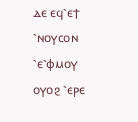ⲇⲉ ⲉϥ⳿ⲉϯ ⳿ⲛⲟⲩⲥⲟⲛ ⳿ⲉ⳿ⲫⲙⲟⲩ ⲟⲩⲟϩ ⳿ⲉⲣⲉ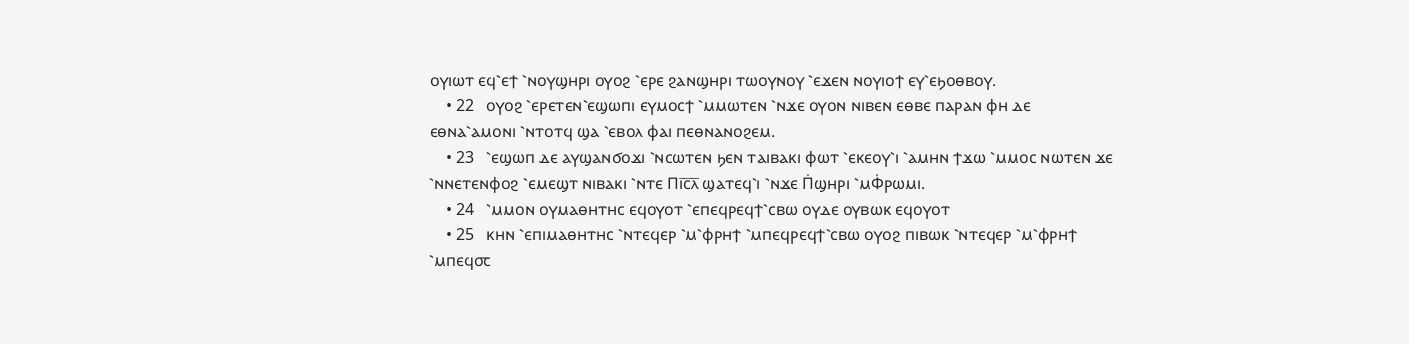ⲟⲩⲓⲱⲧ ⲉϥ⳿ⲉϯ ⳿ⲛⲟⲩϣⲏⲣⲓ ⲟⲩⲟϩ ⳿ⲉⲣⲉ ϩⲁⲛϣⲏⲣⲓ ⲧⲱⲟⲩⲛⲟⲩ ⳿ⲉϫⲉⲛ ⲛⲟⲩⲓⲟϯ ⲉⲩ⳿ⲉϧⲟⲑⲃⲟⲩ.
    • 22   ⲟⲩⲟϩ ⳿ⲉⲣⲉⲧⲉⲛ⳿ⲉϣⲱⲡⲓ ⲉⲩⲙⲟⲥϯ ⳿ⲙⲙⲱⲧⲉⲛ ⳿ⲛϫⲉ ⲟⲩⲟⲛ ⲛⲓⲃⲉⲛ ⲉⲑⲃⲉ ⲡⲁⲣⲁⲛ ⲫⲏ ⲇⲉ ⲉⲑⲛⲁ⳿ⲁⲙⲟⲛⲓ ⳿ⲛⲧⲟⲧϥ ϣⲁ ⳿ⲉⲃⲟⲗ ⲫⲁⲓ ⲡⲉⲑⲛⲁⲛⲟϩⲉⲙ.
    • 23   ⳿ⲉϣⲱⲡ ⲇⲉ ⲁⲩϣⲁⲛϭⲟϫⲓ ⳿ⲛⲥⲱⲧⲉⲛ ϧⲉⲛ ⲧⲁⲓⲃⲁⲕⲓ ⲫⲱⲧ ⳿ⲉⲕⲉⲟⲩ⳿ⲓ ⳿ⲁⲙⲏⲛ ϯϫⲱ ⳿ⲙⲙⲟⲥ ⲛⲱⲧⲉⲛ ϫⲉ ⳿ⲛⲛⲉⲧⲉⲛⲫⲟϩ ⳿ⲉⲙⲉϣⲧ ⲛⲓⲃⲁⲕⲓ ⳿ⲛⲧⲉ Ⲡⲓ̅ⲥ̅ⲗ̅ ϣⲁⲧⲉϥ⳿ⲓ ⳿ⲛϫⲉ Ⲡ̇ϣⲏⲣⲓ ⳿ⲙⲪ̇ⲣⲱⲙⲓ.
    • 24   ⳿ⲙⲙⲟⲛ ⲟⲩⲙⲁⲑⲏⲧⲏⲥ ⲉϥⲟⲩⲟⲧ ⳿ⲉⲡⲉϥⲣⲉϥϯ⳿ⲥⲃⲱ ⲟⲩⲇⲉ ⲟⲩⲃⲱⲕ ⲉϥⲟⲩⲟⲧ
    • 25   ⲕⲏⲛ ⳿ⲉⲡⲓⲙⲁⲑⲏⲧⲏⲥ ⳿ⲛⲧⲉϥⲉⲣ ⳿ⲙ⳿ⲫⲣⲏϯ ⳿ⲙⲡⲉϥⲣⲉϥϯ⳿ⲥⲃⲱ ⲟⲩⲟϩ ⲡⲓⲃⲱⲕ ⳿ⲛⲧⲉϥⲉⲣ ⳿ⲙ⳿ⲫⲣⲏϯ ⳿ⲙⲡⲉϥ⳪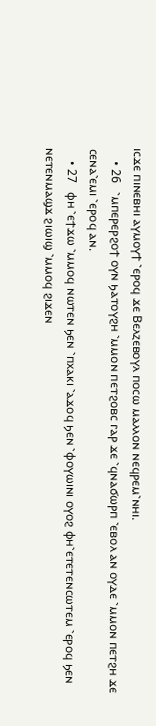ⲓⲥϫⲉ ⲡⲓⲛⲉⲃⲏⲓ ⲁⲩⲙⲟⲩϯ ⳿ⲉⲣⲟϥ ϫⲉ Ⲃⲉⲗⲍⲉⲃⲟⲩⲗ ⲡⲟⲥⲱ ⲙⲁⲗⲗⲟⲛ ⲛⲉϥⲣⲉⲙ⳿ⲛⲏⲓ.
    • 26   ⳿ⲙⲡⲉⲣⲉⲣϩⲟϯ ⲟⲩⲛ ϧⲁⲧⲟⲩϩⲏ ⳿ⲙⲙⲟⲛ ⲡⲉⲧϩⲟⲃⲥ ⲅⲁⲣ ϫⲉ ⳿ϥⲛⲁϭⲱⲣⲡ ⳿ⲉⲃⲟⲗ ⲁⲛ ⲟⲩⲇⲉ ⳿ⲙⲙⲟⲛ ⲡⲉⲧϩⲏ ϫⲉ ⲥⲉⲛⲁ⳿ⲉⲙⲓ ⳿ⲉⲣⲟϥ ⲁⲛ.
    • 27   ⲫⲏ ⳿ⲉϯϫⲱ ⳿ⲙⲙⲟϥ ⲛⲱⲧⲉⲛ ϧⲉⲛ ⳿ⲡⲭⲁⲕⲓ ⳿ⲁϫⲟϥ ϧⲉⲛ ⳿ⲫⲟⲩⲱⲓⲛⲓ ⲟⲩⲟϩ ⲫⲏ⳿ⲉⲧⲉⲧⲉⲛⲥⲱⲧⲉⲙ ⳿ⲉⲣⲟϥ ϧⲉⲛ ⲛⲉⲧⲉⲛⲙⲁϣϫ ϩⲓⲱⲓϣ ⳿ⲙⲙⲟϥ ϩⲓϫⲉⲛ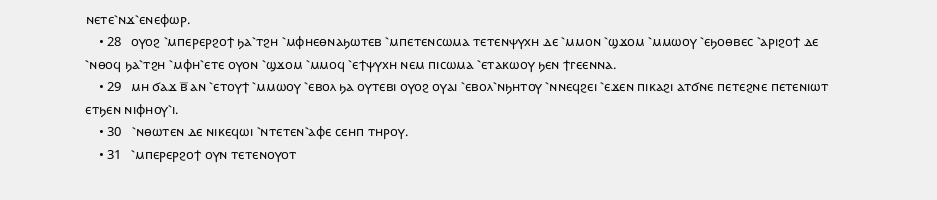ⲛⲉⲧⲉ⳿ⲛϫ⳿ⲉⲛⲉⲫⲱⲣ.
    • 28   ⲟⲩⲟϩ ⳿ⲙⲡⲉⲣⲉⲣϩⲟϯ ϧⲁ⳿ⲧϩⲏ ⳿ⲙⲫⲏⲉⲑⲛⲁϧⲱⲧⲉⲃ ⳿ⲙⲡⲉⲧⲉⲛⲥⲱⲙⲁ ⲧⲉⲧⲉⲛⲯⲩⲭⲏ ⲇⲉ ⳿ⲙⲙⲟⲛ ⳿ϣϫⲟⲙ ⳿ⲙⲙⲱⲟⲩ ⳿ⲉϧⲟⲑⲃⲉⲥ ⳿ⲁⲣⲓϩⲟϯ ⲇⲉ ⳿ⲛⲑⲟϥ ϧⲁ⳿ⲧϩⲏ ⳿ⲙⲫⲏ⳿ⲉⲧⲉ ⲟⲩⲟⲛ ⳿ϣϫⲟⲙ ⳿ⲙⲙⲟϥ ⳿ⲉϯⲯⲩⲭⲏ ⲛⲉⲙ ⲡⲓⲥⲱⲙⲁ ⳿ⲉⲧⲁⲕⲱⲟⲩ ϧⲉⲛ ϯⲅⲉⲉⲛⲛⲁ.
    • 29   ⲙⲏ ϭⲁϫ ⲃ̅ ⲁⲛ ⳿ⲉⲧⲟⲩϯ ⳿ⲙⲙⲱⲟⲩ ⳿ⲉⲃⲟⲗ ϧⲁ ⲟⲩⲧⲉⲃⲓ ⲟⲩⲟϩ ⲟⲩⲁⲓ ⳿ⲉⲃⲟⲗ⳿ⲛϧⲏⲧⲟⲩ ⳿ⲛⲛⲉϥϩⲉⲓ ⳿ⲉϫⲉⲛ ⲡⲓⲕⲁϩⲓ ⲁⲧϭⲛⲉ ⲡⲉⲧⲉϩⲛⲉ ⲡⲉⲧⲉⲛⲓⲱⲧ ⲉⲧϧⲉⲛ ⲛⲓⲫⲏⲟⲩ⳿ⲓ.
    • 30   ⳿ⲛⲑⲱⲧⲉⲛ ⲇⲉ ⲛⲓⲕⲉϥⲱⲓ ⳿ⲛⲧⲉⲧⲉⲛ⳿ⲁⲫⲉ ⲥⲉⲏⲡ ⲧⲏⲣⲟⲩ.
    • 31   ⳿ⲙⲡⲉⲣⲉⲣϩⲟϯ ⲟⲩⲛ ⲧⲉⲧⲉⲛⲟⲩⲟⲧ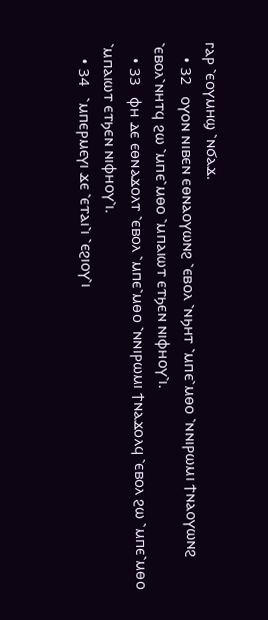ⲅⲁⲣ ⳿ⲉⲟⲩⲙⲏϣ ⳿ⲛϭⲁϫ.
    • 32   ⲟⲩⲟⲛ ⲛⲓⲃⲉⲛ ⲉⲑⲛⲁⲟⲩⲱⲛϩ ⳿ⲉⲃⲟⲗ ⳿ⲛϧⲏⲧ ⳿ⲙⲡⲉ⳿ⲙⲑⲟ ⳿ⲛⲛⲓⲣⲱⲙⲓ ϯⲛⲁⲟⲩⲱⲛϩ ⳿ⲉⲃⲟⲗ⳿ⲛⲏⲧϥ ϩⲱ ⳿ⲙⲡⲉ⳿ⲙⲑⲟ ⳿ⲙⲡⲁⲓⲱⲧ ⲉⲧϧⲉⲛ ⲛⲓⲫⲏⲟⲩ⳿ⲓ.
    • 33   ⲫⲏ ⲇⲉ ⲉⲑⲛⲁϫⲟⲗⲧ ⳿ⲉⲃⲟⲗ ⳿ⲙⲡⲉ⳿ⲙⲑⲟ ⳿ⲛⲛⲓⲣⲱⲙⲓ ϯⲛⲁϫⲟⲗϥ ⳿ⲉⲃⲟⲗ ϩⲱ ⳿ⲙⲡⲉ⳿ⲙⲑⲟ ⳿ⲙⲡⲁⲓⲱⲧ ⲉⲧϧⲉⲛ ⲛⲓⲫⲏⲟⲩ⳿ⲓ.
    • 34   ⳿ⲙⲡⲉⲣⲙⲉⲩⲓ ϫⲉ ⳿ⲉⲧⲁⲓ⳿ⲓ ⳿ⲉϩⲓⲟⲩ⳿ⲓ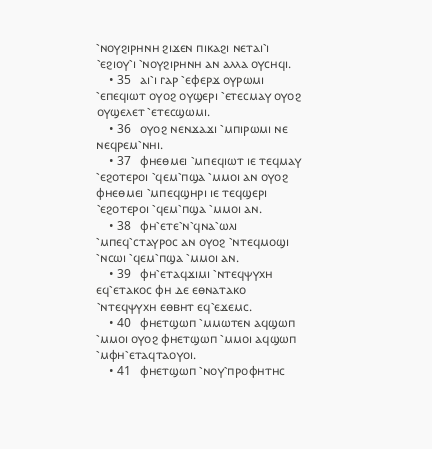⳿ⲛⲟⲩϩⲓⲣⲏⲛⲏ ϩⲓϫⲉⲛ ⲡⲓⲕⲁϩⲓ ⲛⲉⲧⲁⲓ⳿ⲓ ⳿ⲉϩⲓⲟⲩ⳿ⲓ ⳿ⲛⲟⲩϩⲓⲣⲏⲛⲏ ⲁⲛ ⲁⲗⲗⲁ ⲟⲩⲥⲏϥⲓ.
    • 35   ⲁⲓ⳿ⲓ ⲅⲁⲣ ⳿ⲉⲫⲉⲣϫ ⲟⲩⲣⲱⲙⲓ ⳿ⲉⲡⲉϥⲓⲱⲧ ⲟⲩⲟϩ ⲟⲩϣⲉⲣⲓ ⳿ⲉⲧⲉⲥⲙⲁⲩ ⲟⲩⲟϩ ⲟⲩϣⲉⲗⲉⲧ ⳿ⲉⲧⲉⲥϣⲱⲙⲓ.
    • 36   ⲟⲩⲟϩ ⲛⲉⲛϫⲁϫⲓ ⳿ⲙⲡⲓⲣⲱⲙⲓ ⲛⲉ ⲛⲉϥⲣⲉⲙ⳿ⲛⲏⲓ.
    • 37   ⲫⲏⲉⲑⲙⲉⲓ ⳿ⲙⲡⲉϥⲓⲱⲧ ⲓⲉ ⲧⲉϥⲙⲁⲩ ⳿ⲉϩⲟⲧⲉⲣⲟⲓ ⳿ϥⲉⲙ⳿ⲡϣⲁ ⳿ⲙⲙⲟⲓ ⲁⲛ ⲟⲩⲟϩ ⲫⲏⲉⲑⲙⲉⲓ ⳿ⲙⲡⲉϥϣⲏⲣⲓ ⲓⲉ ⲧⲉϥϣⲉⲣⲓ ⳿ⲉϩⲟⲧⲉⲣⲟⲓ ⳿ϥⲉⲙ⳿ⲡϣⲁ ⳿ⲙⲙⲟⲓ ⲁⲛ.
    • 38   ⲫⲏ⳿ⲉⲧⲉ⳿ⲛ⳿ϥⲛⲁ⳿ⲱⲗⲓ ⳿ⲙⲡⲉϥ⳿ⲥⲧⲁⲩⲣⲟⲥ ⲁⲛ ⲟⲩⲟϩ ⳿ⲛⲧⲉϥⲙⲟϣⲓ ⳿ⲛⲥⲱⲓ ⳿ϥⲉⲙ⳿ⲡϣⲁ ⳿ⲙⲙⲟⲓ ⲁⲛ.
    • 39   ⲫⲏ⳿ⲉⲧⲁϥϫⲓⲙⲓ ⳿ⲛⲧⲉϥⲯⲩⲭⲏ ⲉϥ⳿ⲉⲧⲁⲕⲟⲥ ⲫⲏ ⲇⲉ ⲉⲑⲛⲁⲧⲁⲕⲟ ⳿ⲛⲧⲉϥⲯⲩⲭⲏ ⲉⲑⲃⲏⲧ ⲉϥ⳿ⲉϫⲉⲙⲥ.
    • 40   ⲫⲏⲉⲧϣⲱⲡ ⳿ⲙⲙⲱⲧⲉⲛ ⲁϥϣⲱⲡ ⳿ⲙⲙⲟⲓ ⲟⲩⲟϩ ⲫⲏⲉⲧϣⲱⲡ ⳿ⲙⲙⲟⲓ ⲁϥϣⲱⲡ ⳿ⲙⲫⲏ⳿ⲉⲧⲁϥⲧⲁⲟⲩⲟⲓ.
    • 41   ⲫⲏⲉⲧϣⲱⲡ ⳿ⲛⲟⲩ⳿ⲡⲣⲟⲫⲏⲧⲏⲥ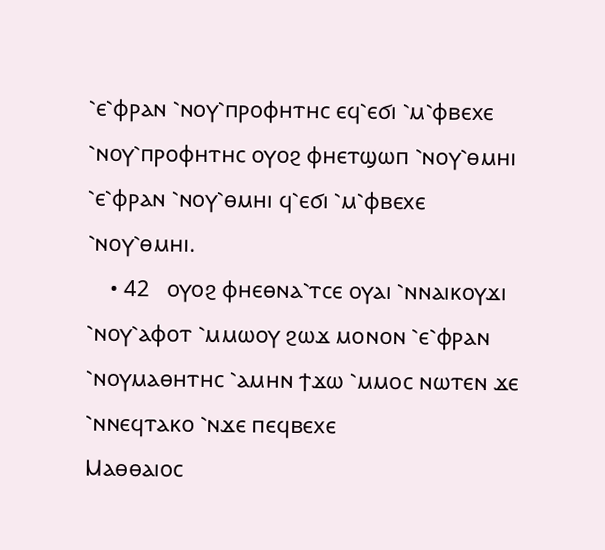⳿ⲉ⳿ⲫⲣⲁⲛ ⳿ⲛⲟⲩ⳿ⲡⲣⲟⲫⲏⲧⲏⲥ ⲉϥ⳿ⲉϭⲓ ⳿ⲙ⳿ⲫⲃⲉⲭⲉ ⳿ⲛⲟⲩ⳿ⲡⲣⲟⲫⲏⲧⲏⲥ ⲟⲩⲟϩ ⲫⲏⲉⲧϣⲱⲡ ⳿ⲛⲟⲩ⳿ⲑⲙⲏⲓ ⳿ⲉ⳿ⲫⲣⲁⲛ ⳿ⲛⲟⲩ⳿ⲑⲙⲏⲓ ϥ⳿ⲉϭⲓ ⳿ⲙ⳿ⲫⲃⲉⲭⲉ ⳿ⲛⲟⲩ⳿ⲑⲙⲏⲓ.
    • 42   ⲟⲩⲟϩ ⲫⲏⲉⲑⲛⲁ⳿ⲧⲥⲉ ⲟⲩⲁⲓ ⳿ⲛⲛⲁⲓⲕⲟⲩϫⲓ ⳿ⲛⲟⲩ⳿ⲁⲫⲟⲧ ⳿ⲙⲙⲱⲟⲩ ϩⲱϫ ⲙⲟⲛⲟⲛ ⳿ⲉ⳿ⲫⲣⲁⲛ ⳿ⲛⲟⲩⲙⲁⲑⲏⲧⲏⲥ ⳿ⲁⲙⲏⲛ ϯϫⲱ ⳿ⲙⲙⲟⲥ ⲛⲱⲧⲉⲛ ϫⲉ ⳿ⲛⲛⲉϥⲧⲁⲕⲟ ⳿ⲛϫⲉ ⲡⲉϥⲃⲉⲭⲉ
Ⲙⲁⲑⲑⲁⲓⲟⲥ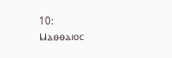10:
Ⲙⲁⲑⲑⲁⲓⲟⲥ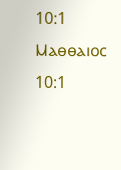10:1
Ⲙⲁⲑⲑⲁⲓⲟⲥ 10:1